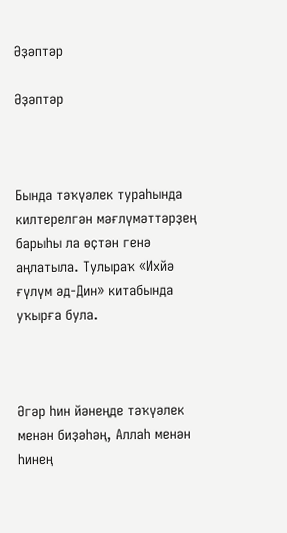Әҙәптәр

Әҙәптәр



Бында тәҡүәлек тураһында килтерелгән мәғлүмәттәрҙең барыһы ла өҫтән генә аңлатыла. Тулыраҡ «Ихйә ғүлүм әд-Дин» китабында уҡырға була.



Әгәр һин йәнеңде тәҡүәлек менән биҙәһәң, Аллаһ менән һинең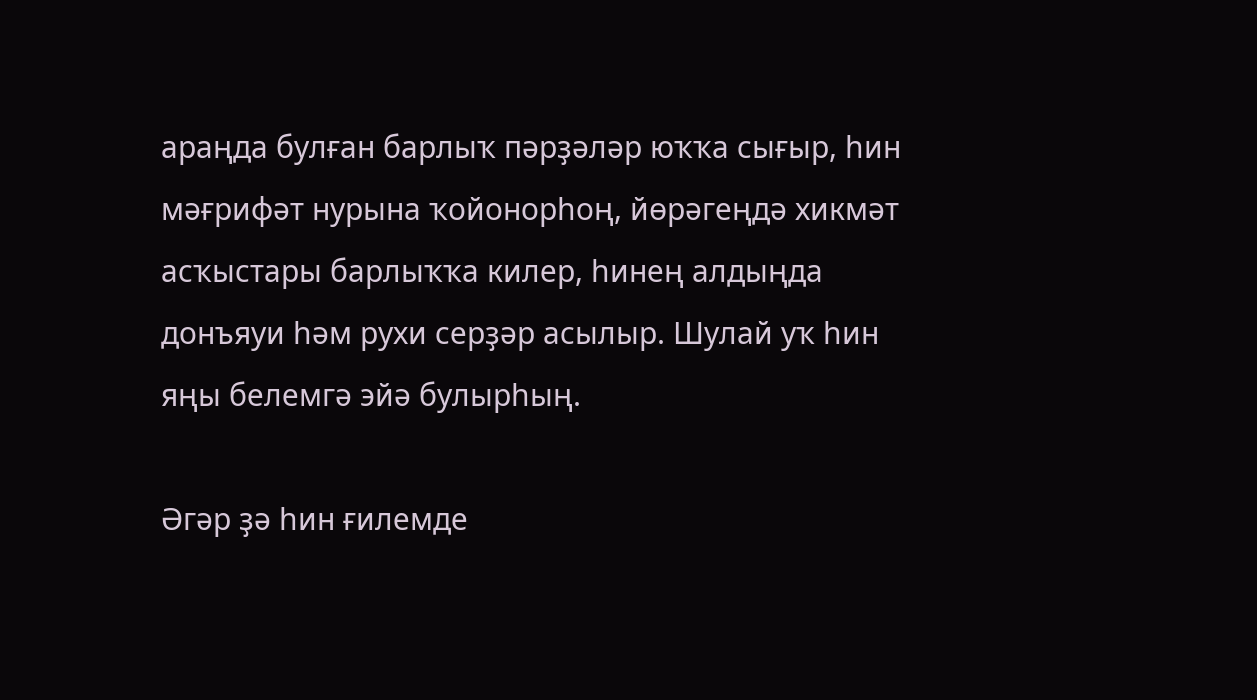араңда булған барлыҡ пәрҙәләр юҡҡа сығыр, һин мәғрифәт нурына ҡойонорһоң, йөрәгеңдә хикмәт асҡыстары барлыҡҡа килер, һинең алдыңда донъяуи һәм рухи серҙәр асылыр. Шулай уҡ һин яңы белемгә эйә булырһың.

Әгәр ҙә һин ғилемде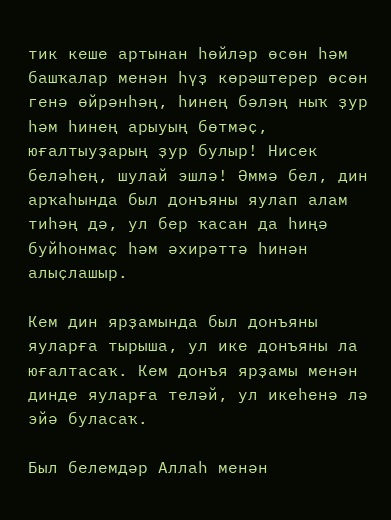тик кеше артынан һөйләр өсөн һәм башҡалар менән һүҙ көрәштерер өсөн генә өйрәнһәң, һинең бәләң ныҡ ҙур һәм һинең арыуың бөтмәҫ, юғалтыуҙарың ҙур булыр! Нисек беләһең, шулай эшлә! Әммә бел, дин арҡаһында был донъяны яулап алам тиһәң дә, ул бер ҡасан да һиңә буйһонмаҫ һәм әхирәттә һинән алыҫлашыр.

Кем дин ярҙамында был донъяны яуларға тырыша, ул ике донъяны ла юғалтасаҡ. Кем донъя ярҙамы менән динде яуларға теләй, ул икеһенә лә эйә буласаҡ.

Был белемдәр Аллаһ менән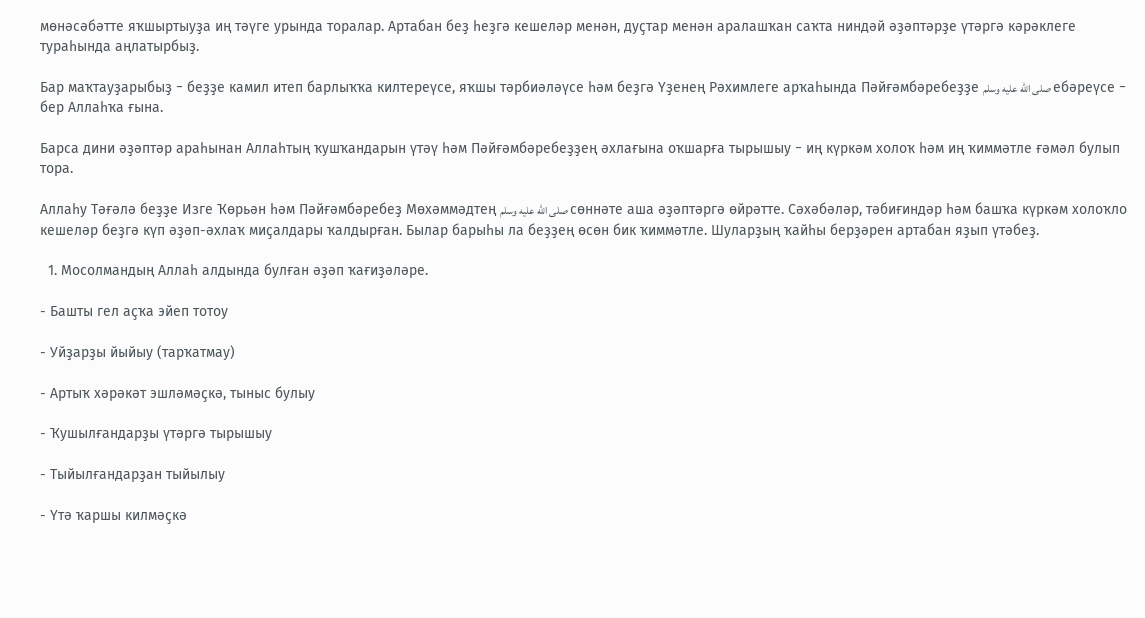мөнәсәбәтте яҡшыртыуҙа иң тәүге урында торалар. Артабан беҙ һеҙгә кешеләр менән, дуҫтар менән аралашҡан саҡта ниндәй әҙәптәрҙе үтәргә кәрәклеге тураһында аңлатырбыҙ.

Бар маҡтауҙарыбыҙ − беҙҙе камил итеп барлыҡҡа килтереүсе, яҡшы тәрбиәләүсе һәм беҙгә Үҙенең Рәхимлеге арҡаһында Пәйғәмбәребеҙҙе صلى الله عليه وسلم ебәреүсе − бер Аллаһҡа ғына.

Барса дини әҙәптәр араһынан Аллаһтың ҡушҡандарын үтәү һәм Пәйғәмбәребеҙҙең әхлағына оҡшарға тырышыу − иң күркәм холоҡ һәм иң ҡиммәтле ғәмәл булып тора.

Аллаһу Тәғәлә беҙҙе Изге Ҡөрьән һәм Пәйғәмбәребеҙ Мөхәммәдтең صلى الله عليه وسلم сөннәте аша әҙәптәргә өйрәтте. Сәхәбәләр, тәбиғиндәр һәм башҡа күркәм холоҡло кешеләр беҙгә күп әҙәп-әхлаҡ миҫалдары ҡалдырған. Былар барыһы ла беҙҙең өсөн бик ҡиммәтле. Шуларҙың ҡайһы берҙәрен артабан яҙып үтәбеҙ.

  1. Мосолмандың Аллаһ алдында булған әҙәп ҡағиҙәләре.

- Башты гел аҫҡа эйеп тотоу

- Уйҙарҙы йыйыу (тарҡатмау)

- Артыҡ хәрәкәт эшләмәҫкә, тыныс булыу

- Ҡушылғандарҙы үтәргә тырышыу

- Тыйылғандарҙан тыйылыу

- Үтә ҡаршы килмәҫкә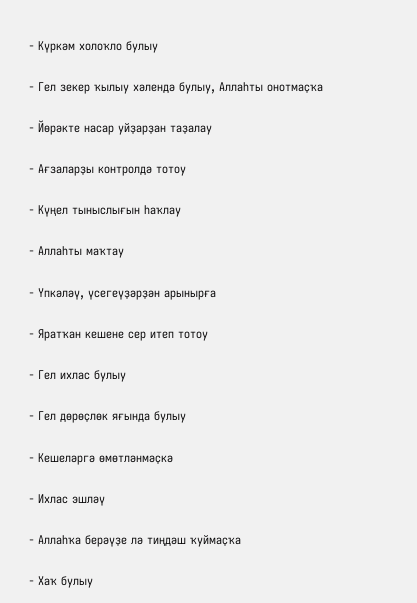- Күркәм холоҡло булыу

- Гел зекер ҡылыу хәлендә булыу, Аллаһты онотмаҫҡа

- Йөрәкте насар уйҙарҙан таҙалау

- Ағзаларҙы контролдә тотоу

- Күңел тыныслығын һаҡлау

- Аллаһты маҡтау

- Үпкәләү, үсегеүҙәрҙән арынырға

- Яратҡан кешене сер итеп тотоу

- Гел ихлас булыу

- Гел дөрөҫлөк яғында булыу

- Кешеләргә өмөтләнмәҫкә

- Ихлас эшләү

- Аллаһҡа берәүҙе лә тиңдәш ҡуймаҫҡа

- Хаҡ булыу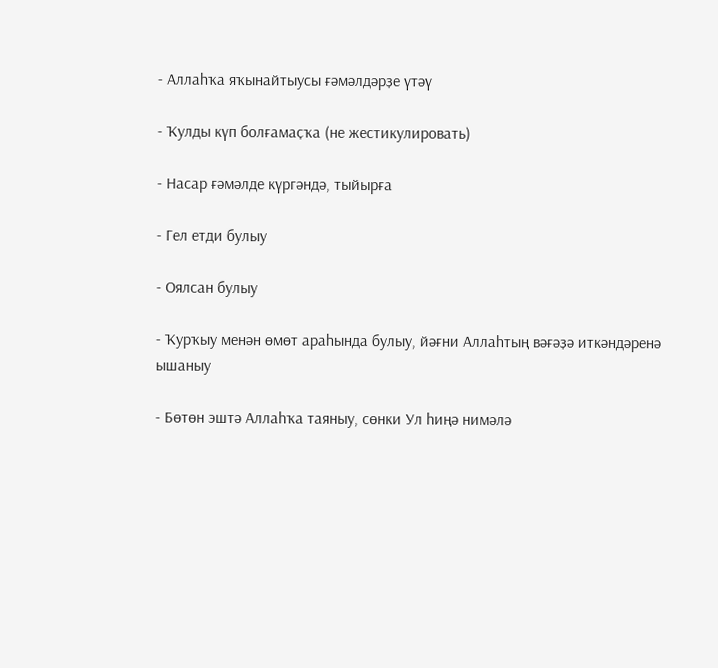- Аллаһҡа яҡынайтыусы ғәмәлдәрҙе үтәү

- Ҡулды күп болғамаҫҡа (не жестикулировать)

- Насар ғәмәлде күргәндә, тыйырға

- Гел етди булыу

- Оялсан булыу

- Ҡурҡыу менән өмөт араһында булыу, йәғни Аллаһтың вәғәҙә иткәндәренә ышаныу

- Бөтөн эштә Аллаһҡа таяныу, сөнки Ул һиңә нимәлә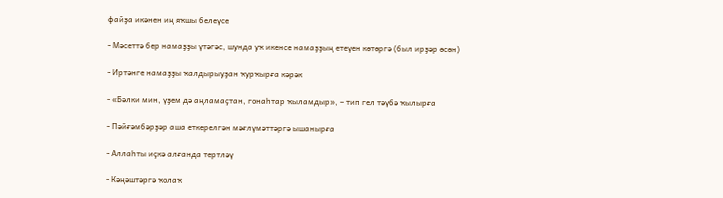файҙа икәнен иң яҡшы белеүсе

- Мәсеттә бер намаҙҙы үтәгәс, шунда уҡ икенсе намаҙҙың етеүен көтөргә (был ирҙәр өсөн)

- Иртәнге намаҙҙы ҡалдырыуҙан ҡурҡырға кәрәк

- «Бәлки мин, үҙем дә аңламаҫтан, гонаһтар ҡыламдыр», – тип гел тәүбә ҡылырға

- Пәйғәмбәрҙәр аша еткерелгән мәғлүмәттәргә ышанырға

- Аллаһты иҫкә алғанда тертләү

- Кәңәштәргә ҡолаҡ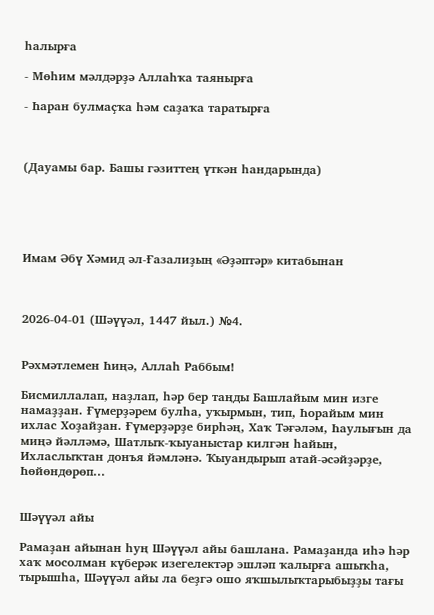һалырға

- Мөһим мәлдәрҙә Аллаһҡа таянырға

- Һаран булмаҫҡа һәм саҙаҡа таратырға



(Дауамы бар. Башы гәзиттең үткән һандарында)





Имам Әбү Хәмид әл-Ғазалиҙың «Әҙәптәр» китабынан



2026-04-01 (Шәүүәл, 1447 йыл.) №4.


Рәхмәтлемен Һиңә, Аллаһ Раббым!

Бисмиллалап, наҙлап, һәр бер таңды Башлайым мин изге намаҙҙан. Ғүмерҙәрем булһа, уҡырмын, тип, Һорайым мин ихлас Хоҙайҙан. Ғүмерҙәрҙе бирһәң, Хаҡ Тәғәләм, Һаулығын да миңә йәлләмә, Шатлыҡ-ҡыуаныстар килгән һайын, Ихласлыҡтан донъя йәмләнә. Ҡыуандырып атай-әсәйҙәрҙе, Һөйөндөрөп...


Шәүүәл айы

Рамаҙан айынан һуң Шәүүәл айы башлана. Рамаҙанда иһә һәр хаҡ мосолман күберәк изегелектәр эшләп ҡалырға ашыҡһа, тырышһа, Шәүүәл айы ла беҙгә ошо яҡшылыҡтарыбыҙҙы тағы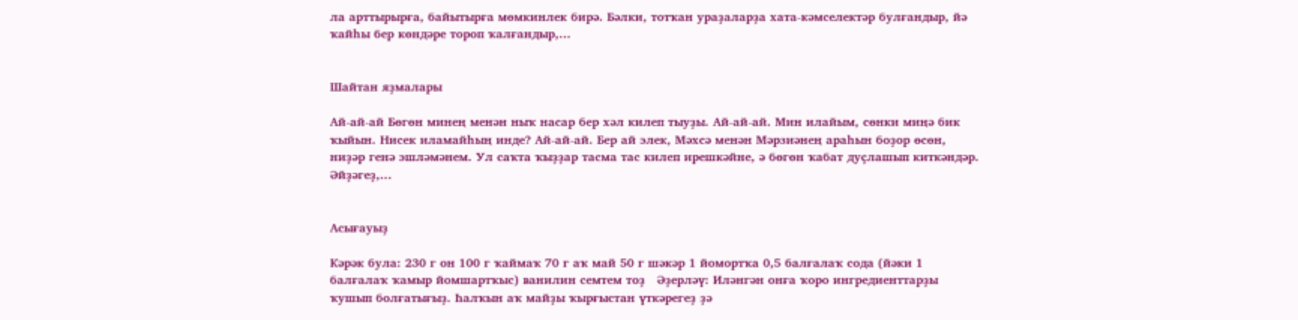ла арттырырға, байытырға мөмкинлек бирә. Бәлки, тотҡан ураҙаларҙа хата-кәмселектәр булғандыр, йә ҡайһы бер көндәре тороп ҡалғандыр,...


Шайтан яҙмалары

Ай-ай-ай Бөгөн минең менән ныҡ насар бер хәл килеп тыуҙы. Ай-ай-ай. Мин илайым, сөнки миңә бик ҡыйын. Нисек иламайһың инде? Ай-ай-ай. Бер ай элек, Мәхсә менән Мәрзиәнең араһын боҙор өсөн, ниҙәр генә эшләмәнем. Ул саҡта ҡыҙҙар тасма тас килеп ирешкәйне, ә бөгөн ҡабат дуҫлашып киткәндәр. Әйҙәгеҙ,...


Асығауыҙ

Кәрәк була: 230 г он 100 г ҡаймаҡ 70 г аҡ май 50 г шәкәр 1 йомортҡа 0,5 балғалаҡ сода (йәки 1 балғалаҡ ҡамыр йомшартҡыс) ванилин семтем тоҙ   Әҙерләү: Иләнгән онға ҡоро ингредиенттарҙы ҡушып болғатығыҙ. Һалҡын аҡ майҙы ҡырғыстан үткәрегеҙ ҙә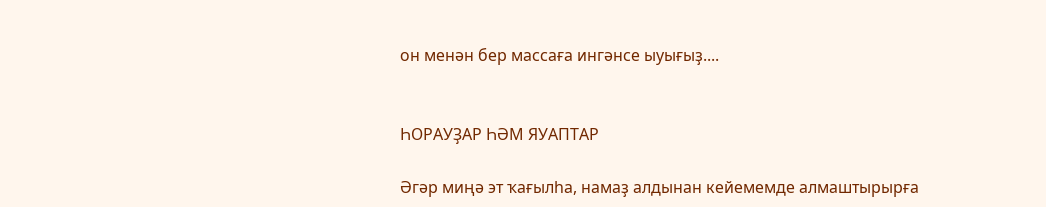он менән бер массаға ингәнсе ыуығыҙ....


ҺОРАУҘАР ҺӘМ ЯУАПТАР

Әгәр миңә эт ҡағылһа, намаҙ алдынан кейемемде алмаштырырға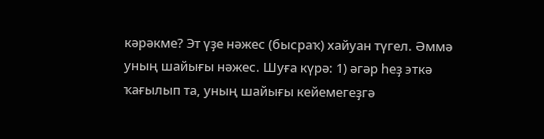кәрәкме? Эт үҙе нәжес (бысраҡ) хайуан түгел. Әммә уның шайығы нәжес. Шуға күрә: 1) әгәр һеҙ эткә ҡағылып та, уның шайығы кейемегеҙгә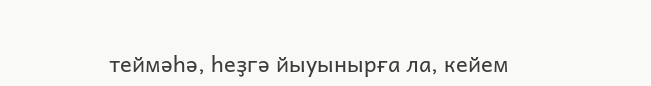теймәһә, һеҙгә йыуынырға ла, кейем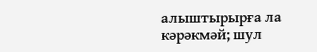алыштырырға ла кәрәкмәй; шул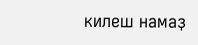килеш намаҙ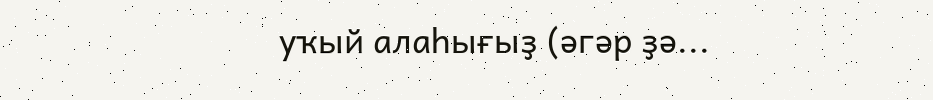уҡый алаһығыҙ (әгәр ҙә...